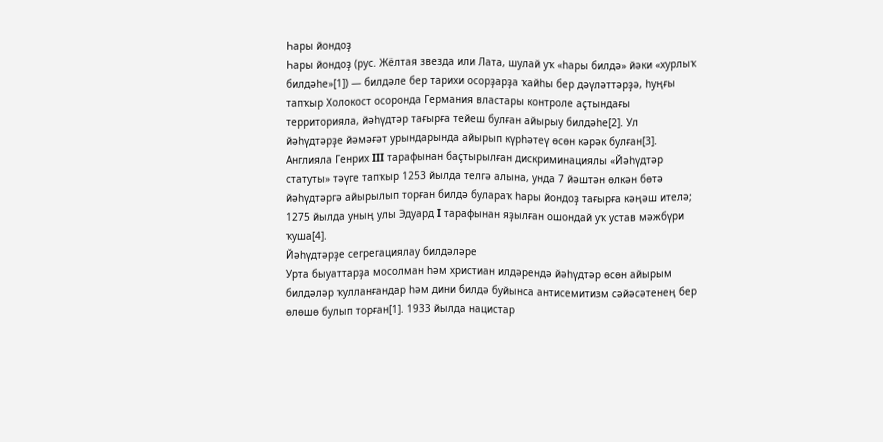Һары йондоҙ
Һары йондоҙ (рус. Жёлтая звезда или Лата, шулай уҡ «һары билдә» йәки «хурлыҡ билдәһе»[1]) — билдәле бер тарихи осорҙарҙа ҡайһы бер дәүләттәрҙә, һуңғы тапҡыр Холокост осоронда Германия властары контроле аҫтындағы территорияла, йәһүдтәр тағырға тейеш булған айырыу билдәһе[2]. Ул йәһүдтәрҙе йәмәғәт урындарында айырып күрһәтеү өсөн кәрәк булған[3].
Англияла Генрих III тарафынан баҫтырылған дискриминациялы «Йәһүдтәр статуты» тәүге тапҡыр 1253 йылда телгә алына, унда 7 йәштән өлкән бөтә йәһүдтәргә айырылып торған билдә булараҡ һары йондоҙ тағырға кәңәш ителә; 1275 йылда уның улы Эдуард I тарафынан яҙылған ошондай уҡ устав мәжбүри ҡуша[4].
Йәһүдтәрҙе сегрегациялау билдәләре
Урта быуаттарҙа мосолман һәм христиан илдәрендә йәһүдтәр өсөн айырым билдәләр ҡулланғандар һәм дини билдә буйынса антисемитизм сәйәсәтенең бер өлөшө булып торған[1]. 1933 йылда нацистар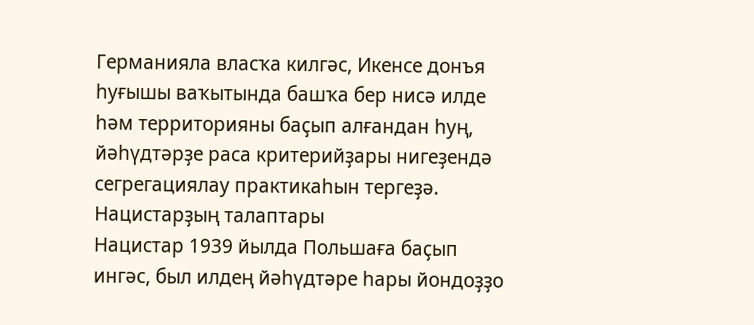Германияла власҡа килгәс, Икенсе донъя һуғышы ваҡытында башҡа бер нисә илде һәм территорияны баҫып алғандан һуң, йәһүдтәрҙе раса критерийҙары нигеҙендә сегрегациялау практикаһын тергеҙә.
Нацистарҙың талаптары
Нацистар 1939 йылда Польшаға баҫып ингәс, был илдең йәһүдтәре һары йондоҙҙо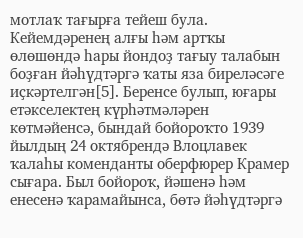мотлаҡ тағырға тейеш була. Кейемдәренең алғы һәм артҡы өлөшөндә һары йондоҙ тағыу талабын боҙған йәһүдтәргә ҡаты яза биреләсәге иҫкәртелгән[5]. Беренсе булып, юғары етәкселектең күрһәтмәләрен көтмәйенсә, бындай бойороҡто 1939 йылдың 24 октябрендә Влоцлавек ҡалаһы коменданты оберфюрер Крамер сығара. Был бойороҡ, йәшенә һәм енесенә ҡарамайынса, бөтә йәһүдтәргә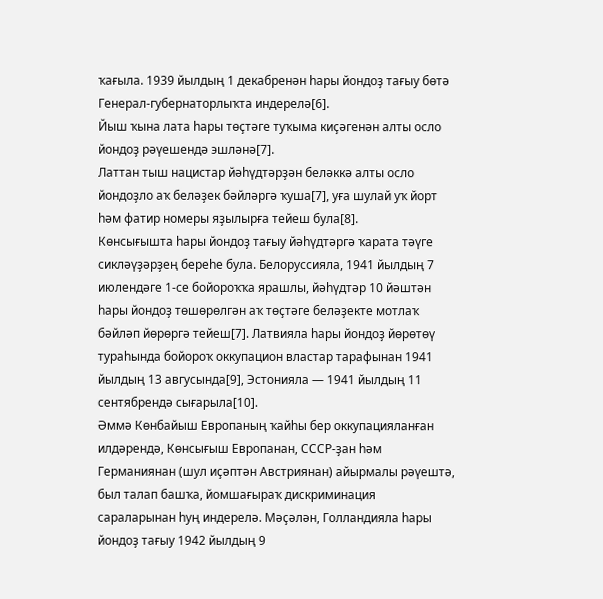ҡағыла. 1939 йылдың 1 декабренән һары йондоҙ тағыу бөтә Генерал-губернаторлыҡта индерелә[6].
Йыш ҡына лата һары төҫтәге туҡыма киҫәгенән алты осло йондоҙ рәүешендә эшләнә[7].
Латтан тыш нацистар йәһүдтәрҙән беләккә алты осло йондоҙло аҡ беләҙек бәйләргә ҡуша[7], уға шулай уҡ йорт һәм фатир номеры яҙылырға тейеш була[8].
Көнсығышта һары йондоҙ тағыу йәһүдтәргә ҡарата тәүге сикләүҙәрҙең береһе була. Белоруссияла, 1941 йылдың 7 июлендәге 1-се бойороҡҡа ярашлы, йәһүдтәр 10 йәштән һары йондоҙ төшөрөлгән аҡ төҫтәге беләҙекте мотлаҡ бәйләп йөрөргә тейеш[7]. Латвияла һары йондоҙ йөрөтөү тураһында бойороҡ оккупацион властар тарафынан 1941 йылдың 13 авгусында[9], Эстонияла — 1941 йылдың 11 сентябрендә сығарыла[10].
Әммә Көнбайыш Европаның ҡайһы бер оккупацияланған илдәрендә, Көнсығыш Европанан, СССР-ҙан һәм Германиянан (шул иҫәптән Австриянан) айырмалы рәүештә, был талап башҡа, йомшағыраҡ дискриминация сараларынан һуң индерелә. Мәҫәлән, Голландияла һары йондоҙ тағыу 1942 йылдың 9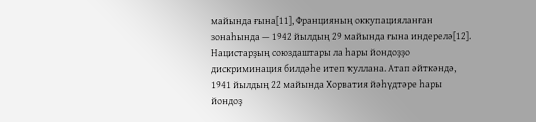майында ғына[11], Францияның оккупацияланған зонаһында — 1942 йылдың 29 майында ғына индерелә[12].
Нацистарҙың союздаштары ла һары йондоҙҙо дискриминация билдәһе итеп ҡуллана. Атап әйткәндә, 1941 йылдың 22 майында Хорватия йәһүдтәре һары йондоҙ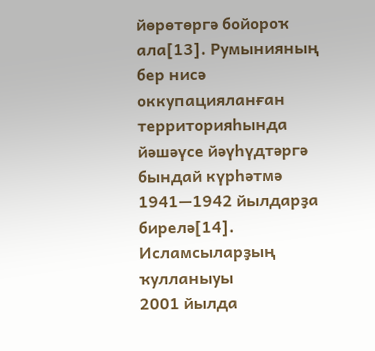йөрөтөргә бойороҡ ала[13]. Румынияның бер нисә оккупацияланған территорияһында йәшәүсе йәүһүдтәргә бындай күрһәтмә 1941—1942 йылдарҙа бирелә[14].
Исламсыларҙың ҡулланыуы
2001 йылда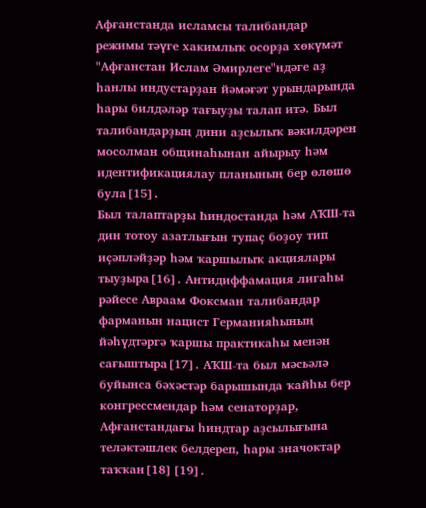Афғанстанда исламсы талибандар режимы тәүге хакимлыҡ осорҙа хөкүмәт "Афғанстан Ислам Әмирлеге"ндәге аҙ һанлы индустарҙан йәмәғәт урындарында һары билдәләр тағыуҙы талап итә. Был талибандарҙың дини аҙсылыҡ вәкилдәрен мосолман общинаһынан айырыу һәм идентификациялау планының бер өлөшө була[15].
Был талаптарҙы Һиндостанда һәм АҠШ-та дин тотоу азатлығын тупаҫ боҙоу тип иҫәпләйҙәр һәм ҡаршылыҡ акциялары тыуҙыра[16]. Антидиффамация лигаһы рәйесе Авраам Фоксман талибандар фарманын нацист Германияһының йәһүдтәргә ҡаршы практикаһы менән сағыштыра[17]. АҠШ-та был мәсьәлә буйынса бәхәстәр барышында ҡайһы бер конгрессмендар һәм сенаторҙар, Афғанстандағы һиндтар аҙсылығына теләктәшлек белдереп, һары значоктар таҡҡан[18][19].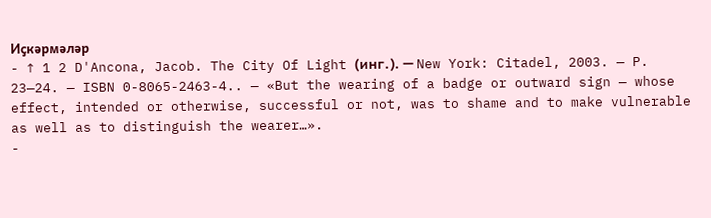Иҫкәрмәләр
- ↑ 1 2 D'Ancona, Jacob. The City Of Light (инг.). — New York: Citadel, 2003. — P. 23—24. — ISBN 0-8065-2463-4.. — «But the wearing of a badge or outward sign — whose effect, intended or otherwise, successful or not, was to shame and to make vulnerable as well as to distinguish the wearer…».
-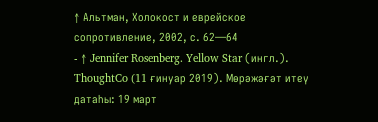↑ Альтман, Холокост и еврейское сопротивление, 2002, с. 62—64
- ↑ Jennifer Rosenberg. Yellow Star (ингл.). ThoughtCo (11 ғинуар 2019). Мөрәжәғәт итеү датаһы: 19 март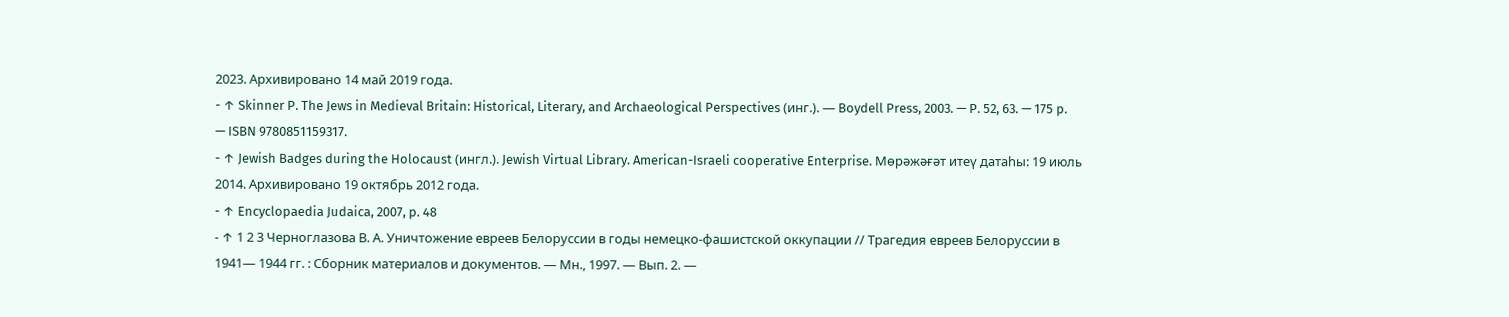2023. Архивировано 14 май 2019 года.
- ↑ Skinner P. The Jews in Medieval Britain: Historical, Literary, and Archaeological Perspectives (инг.). — Boydell Press, 2003. — P. 52, 63. — 175 p. — ISBN 9780851159317.
- ↑ Jewish Badges during the Holocaust (ингл.). Jewish Virtual Library. American-Israeli cooperative Enterprise. Мөрәжәғәт итеү датаһы: 19 июль 2014. Архивировано 19 октябрь 2012 года.
- ↑ Encyclopaedia Judaica, 2007, p. 48
- ↑ 1 2 3 Черноглазова В. А. Уничтожение евреев Белоруссии в годы немецко-фашистской оккупации // Трагедия евреев Белоруссии в 1941— 1944 гг. : Сборник материалов и документов. — Мн., 1997. — Вып. 2. —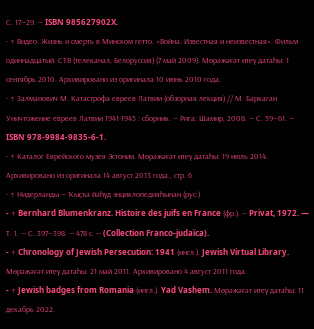С. 17—29. — ISBN 985627902X.
- ↑ Видео. Жизнь и смерть в Минском гетто. «Война. Известная и неизвестная». Фильм одиннадцатый. СТВ (телеканал, Белоруссия) (7 май 2009). Мөрәжәғәт итеү датаһы: 1 сентябрь 2010. Архивировано из оригинала 10 июнь 2010 года.
- ↑ Залманович М. Катастрофа евреев Латвии (обзорная лекция) // М. Баркаган Уничтожение евреев Латвии 1941-1945 : сборник. — Рига: Шамир, 2008. — С. 59—61. — ISBN 978-9984-9835-6-1.
- ↑ Каталог Еврейского музея Эстонии. Мөрәжәғәт итеү датаһы: 19 июль 2014. Архивировано из оригинала 14 август 2013 года., стр. 6
- ↑ Нидерланды — Ҡыҫҡа йәһүд энциклопедияһынан (рус.)
- ↑ Bernhard Blumenkranz. Histoire des juifs en France (фр.). — Privat, 1972. — Т. 1. — С. 397—398. — 478 с. — (Collection Franco-judaïca).
- ↑ Chronology of Jewish Persecution: 1941 (ингл.). Jewish Virtual Library. Мөрәжәғәт итеү датаһы: 21 май 2011. Архивировано 4 август 2011 года.
- ↑ Jewish badges from Romania (ингл.). Yad Vashem. Мөрәжәғәт итеү датаһы: 11 декабрь 2022.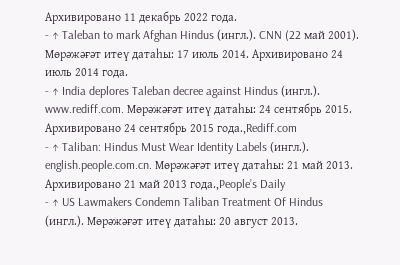Архивировано 11 декабрь 2022 года.
- ↑ Taleban to mark Afghan Hindus (ингл.). CNN (22 май 2001). Мөрәжәғәт итеү датаһы: 17 июль 2014. Архивировано 24 июль 2014 года.
- ↑ India deplores Taleban decree against Hindus (ингл.). www.rediff.com. Мөрәжәғәт итеү датаһы: 24 сентябрь 2015. Архивировано 24 сентябрь 2015 года.,Rediff.com
- ↑ Taliban: Hindus Must Wear Identity Labels (ингл.). english.people.com.cn. Мөрәжәғәт итеү датаһы: 21 май 2013. Архивировано 21 май 2013 года.,People’s Daily
- ↑ US Lawmakers Condemn Taliban Treatment Of Hindus (ингл.). Мөрәжәғәт итеү датаһы: 20 август 2013.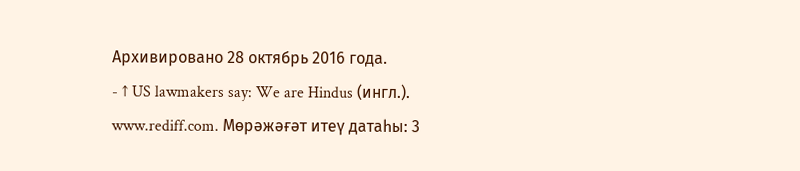Архивировано 28 октябрь 2016 года.
- ↑ US lawmakers say: We are Hindus (ингл.). www.rediff.com. Мөрәжәғәт итеү датаһы: 3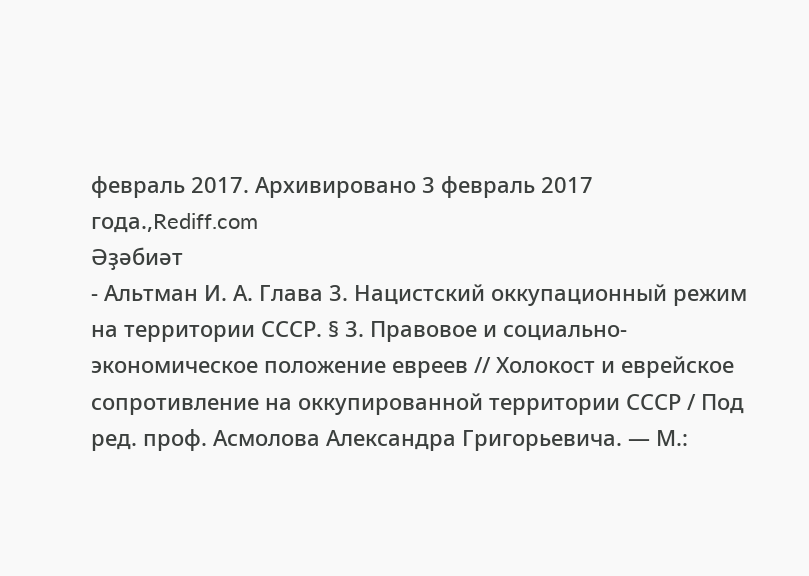февраль 2017. Архивировано 3 февраль 2017 года.,Rediff.com
Әҙәбиәт
- Альтман И. А. Глава 3. Нацистский оккупационный режим на территории СССР. § 3. Правовое и социально-экономическое положение евреев // Холокост и еврейское сопротивление на оккупированной территории СССР / Под ред. проф. Асмолова Александра Григорьевича. — М.: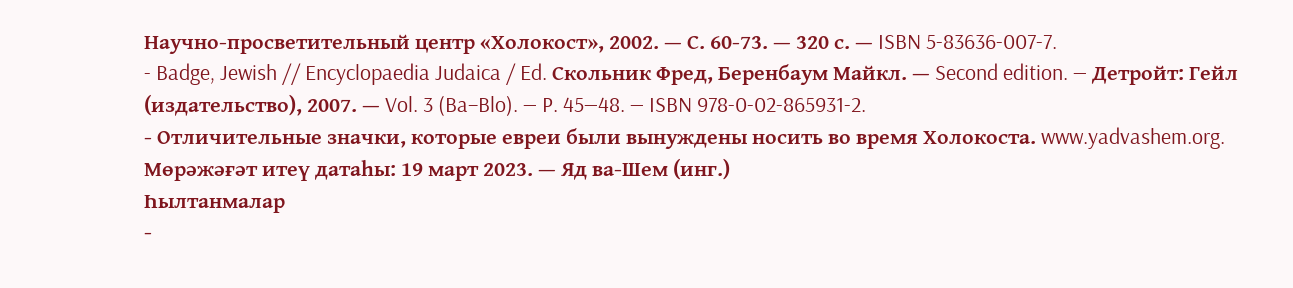Научно-просветительный центр «Холокост», 2002. — С. 60-73. — 320 с. — ISBN 5-83636-007-7.
- Badge, Jewish // Encyclopaedia Judaica / Ed. Скольник Фред, Беренбаум Майкл. — Second edition. — Детройт: Гейл (издательство), 2007. — Vol. 3 (Ba–Blo). — P. 45—48. — ISBN 978-0-02-865931-2.
- Отличительные значки, которые евреи были вынуждены носить во время Холокоста. www.yadvashem.org. Мөрәжәғәт итеү датаһы: 19 март 2023. — Яд ва-Шем (инг.)
Һылтанмалар
-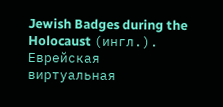Jewish Badges during the Holocaust (ингл.). Еврейская виртуальная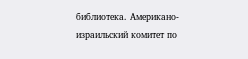библиотека. Американо-израильский комитет по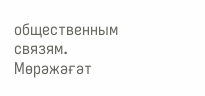общественным связям. Мөрәжәғәт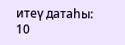итеү датаһы: 10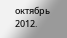октябрь 2012.